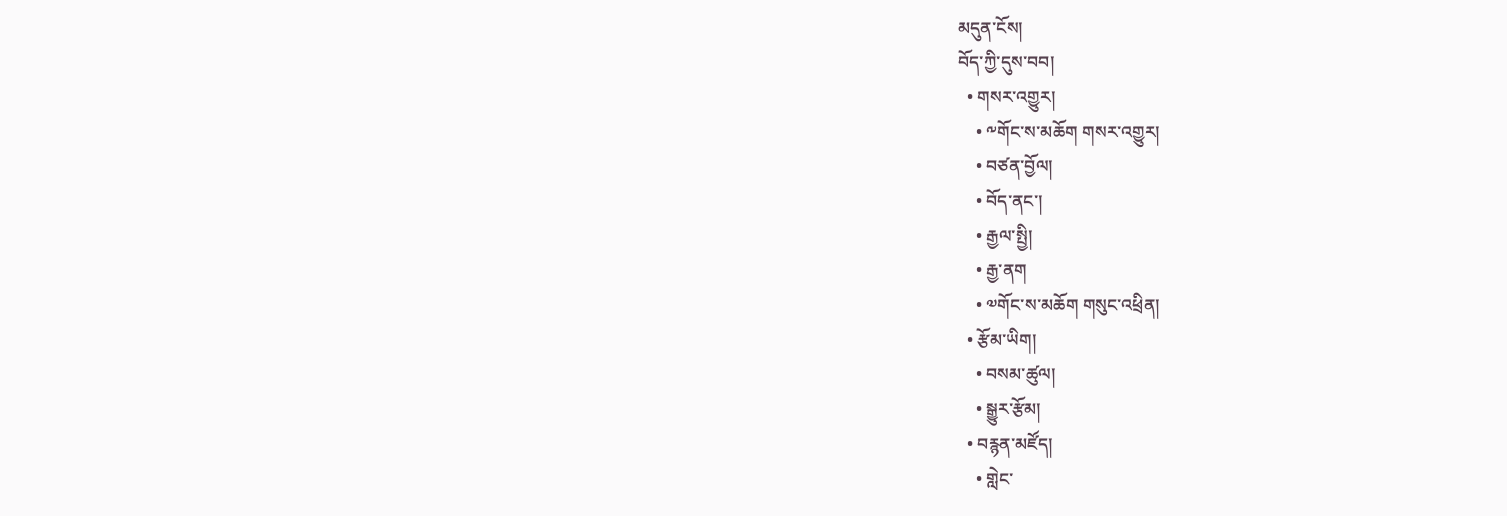མདུན་ངོས།
བོད་ཀྱི་དུས་བབ།
  • གསར་འགྱུར།
    • ༸གོང་ས་མཆོག གསར་འགྱུར།
    • བཙན་བྱོལ།
    • བོད་ནང་།
    • རྒྱལ་སྤྱི།
    • རྒྱ་ནག
    • ༧གོང་ས་མཆོག གསུང་འཕྲིན།
  • རྩོམ་ཡིག།
    • བསམ་ཚུལ།
    • སྒྱུར་རྩོམ།
  • བརྙན་མཛོད།
    • གླེང་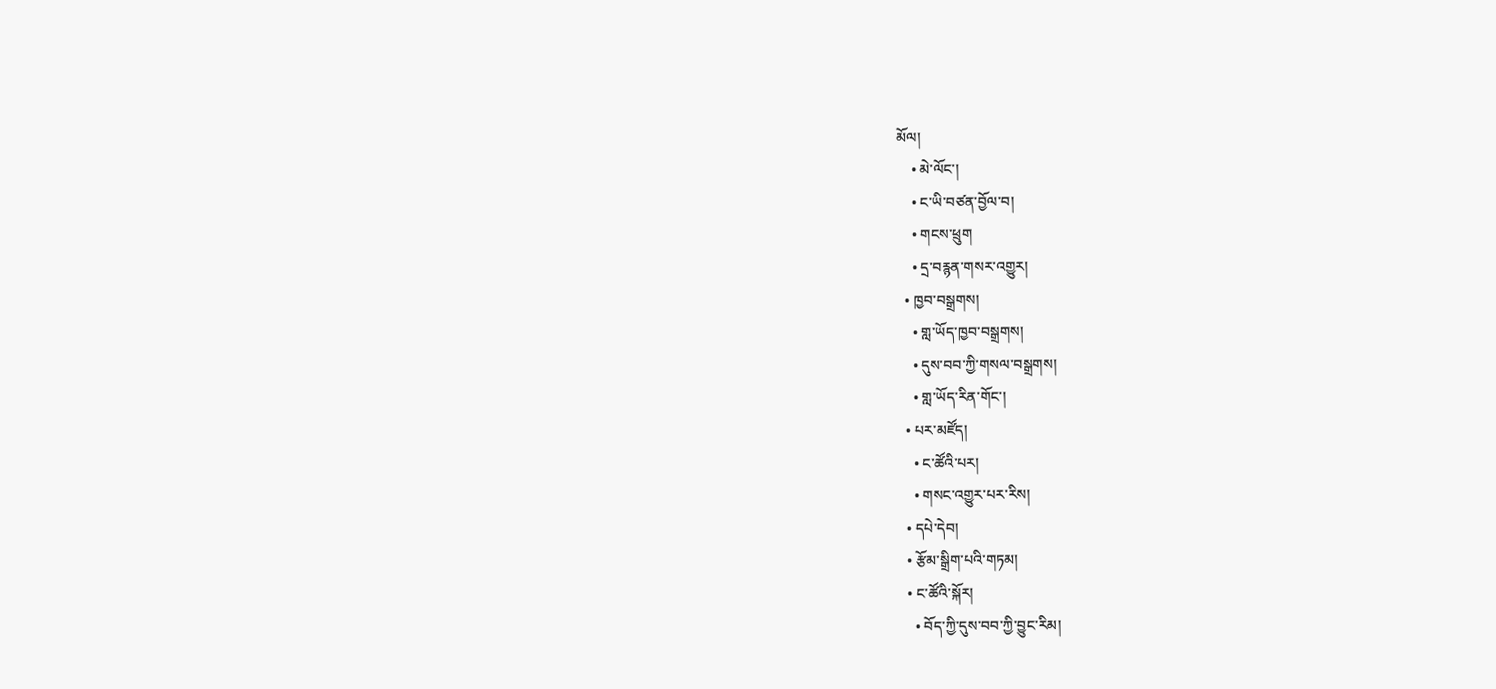མོལ།
    • མེ་ལོང་།
    • ང་ཡི་བཙན་བྱོལ་བ།
    • གངས་ཕྲུག
    • དྲ་བརྙན་གསར་འགྱུར།
  • ཁྱབ་བསྒྲགས།
    • གླ་ཡོད་ཁྱབ་བསྒྲགས།
    • དུས་བབ་ཀྱི་གསལ་བསྒྲགས།
    • གླ་ཡོད་རིན་གོང་།
  • པར་མཛོད།
    • ང་ཚོའི་པར།
    • གསང་འགྱུར་པར་རིས།
  • དཔེ་དེབ།
  • རྩོམ་སྒྲིག་པའི་གཏམ།
  • ང་ཚོའི་སྐོར།
    • བོད་ཀྱི་དུས་བབ་ཀྱི་བྱུང་རིམ།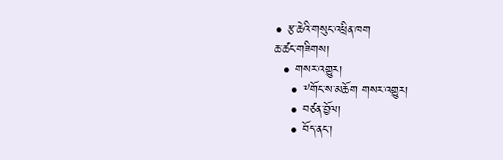• རྩ་ཆེའི་གསུང་འཕྲིན་ཁག
ཆ་ཚང་གཟིགས།
  • གསར་འགྱུར།
    • ༸གོང་ས་མཆོག གསར་འགྱུར།
    • བཙན་བྱོལ།
    • བོད་ནང་།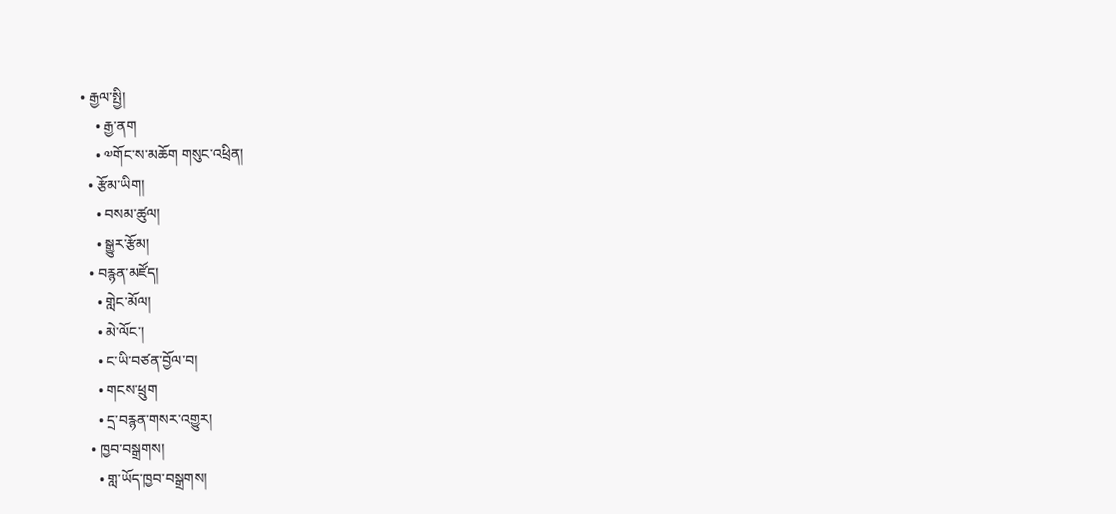• རྒྱལ་སྤྱི།
    • རྒྱ་ནག
    • ༧གོང་ས་མཆོག གསུང་འཕྲིན།
  • རྩོམ་ཡིག།
    • བསམ་ཚུལ།
    • སྒྱུར་རྩོམ།
  • བརྙན་མཛོད།
    • གླེང་མོལ།
    • མེ་ལོང་།
    • ང་ཡི་བཙན་བྱོལ་བ།
    • གངས་ཕྲུག
    • དྲ་བརྙན་གསར་འགྱུར།
  • ཁྱབ་བསྒྲགས།
    • གླ་ཡོད་ཁྱབ་བསྒྲགས།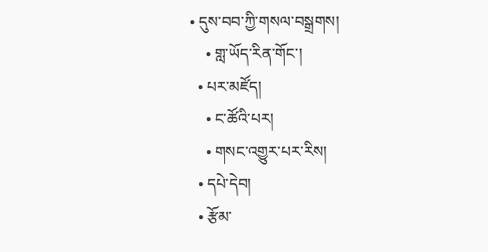• དུས་བབ་ཀྱི་གསལ་བསྒྲགས།
    • གླ་ཡོད་རིན་གོང་།
  • པར་མཛོད།
    • ང་ཚོའི་པར།
    • གསང་འགྱུར་པར་རིས།
  • དཔེ་དེབ།
  • རྩོམ་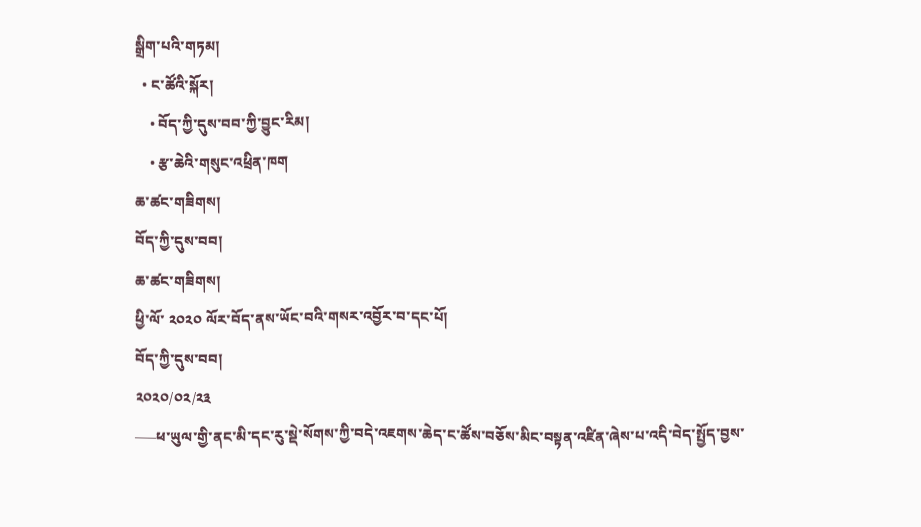སྒྲིག་པའི་གཏམ།
  • ང་ཚོའི་སྐོར།
    • བོད་ཀྱི་དུས་བབ་ཀྱི་བྱུང་རིམ།
    • རྩ་ཆེའི་གསུང་འཕྲིན་ཁག
ཆ་ཚང་གཟིགས།
བོད་ཀྱི་དུས་བབ།
ཆ་ཚང་གཟིགས།
ཕྱི་ལོ་ ༢༠༢༠ ལོར་བོད་ནས་ཡོང་བའི་གསར་འབྱོར་བ་དང་པོ།
བོད་ཀྱི་དུས་བབ།
༢༠༢༠/༠༢/༢༣
—–ཕ་ཡུལ་གྱི་ནང་མི་དང་རུ་སྡེ་སོགས་ཀྱི་བདེ་འཇགས་ཆེད་ང་ཚོས་བཅོས་མིང་བསྟན་འཛིན་ཞེས་པ་འདི་བེད་སྤྱོད་བྱས་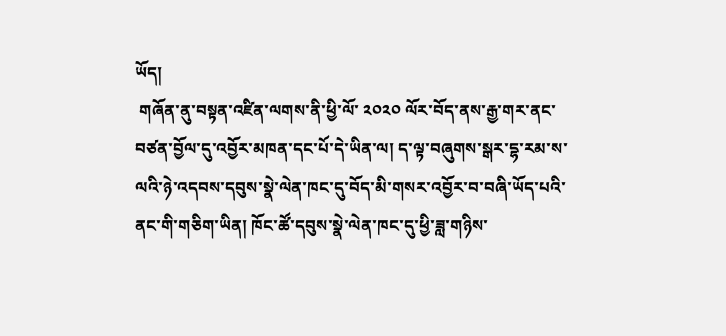ཡོད།
 གཞོན་ནུ་བསྟན་འཛིན་ལགས་ནི་ཕྱི་ལོ་ ༢༠༢༠ ལོར་བོད་ནས་རྒྱ་གར་ནང་བཙན་བྱོལ་དུ་འབྱོར་མཁན་དང་པོ་དེ་ཡིན་ལ། ད་ལྟ་བཞུགས་སྒར་དྷ་རམ་ས་ལའི་ཉེ་འདབས་དབུས་སྣེ་ལེན་ཁང་དུ་བོད་མི་གསར་འབྱོར་བ་བཞི་ཡོད་པའི་ནང་གི་གཅིག་ཡིན། ཁོང་ཚོ་དབུས་སྣེ་ལེན་ཁང་དུ་ཕྱི་ཟླ་གཉིས་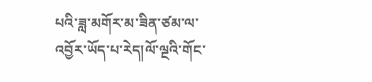པའི་ཟླ་མགོར་མ་ཟིན་ཙམ་ལ་འབྱོར་ཡོད་པ་རེད།ལོ་ལྔའི་གོང་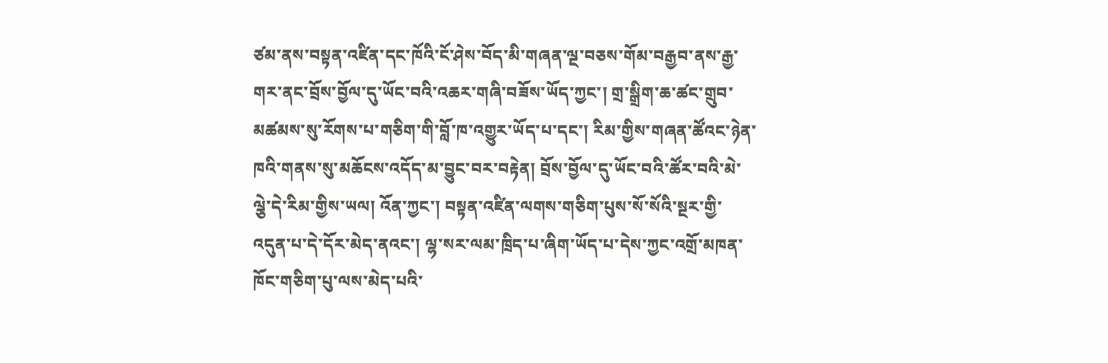ཙམ་ནས་བསྟན་འཛིན་དང་ཁོའི་ངོ་ཤེས་བོད་མི་གཞན་ལྔ་བཅས་གོམ་བརྒྱབ་ནས་རྒྱ་གར་ནང་བྲོས་བྱོལ་དུ་ཡོང་བའི་འཆར་གཞི་བཟོས་ཡོད་ཀྱང་། གྲ་སྒྲིག་ཆ་ཚང་གྲུབ་མཚམས་སུ་རོགས་པ་གཅིག་གི་བློ་ཁ་འགྱུར་ཡོད་པ་དང་། རིམ་གྱིས་གཞན་ཚོའང་ཉེན་ཁའི་གནས་སུ་མཆོངས་འདོད་མ་བྱུང་བར་བརྟེན། བྲོས་བྱོལ་དུ་ཡོང་བའི་ཚོར་བའི་མེ་ལྕེ་དེ་རིམ་གྱིས་ཡལ། འོན་ཀྱང་། བསྟན་འཛིན་ལགས་གཅིག་པུས་སོ་སོའི་སྔར་གྱི་འདུན་པ་དེ་དོར་མེད་ནའང་། ལྷ་སར་ལམ་ཁྲིད་པ་ཞིག་ཡོད་པ་དེས་ཀྱང་འགྲོ་མཁན་ཁོང་གཅིག་པུ་ལས་མེད་པའི་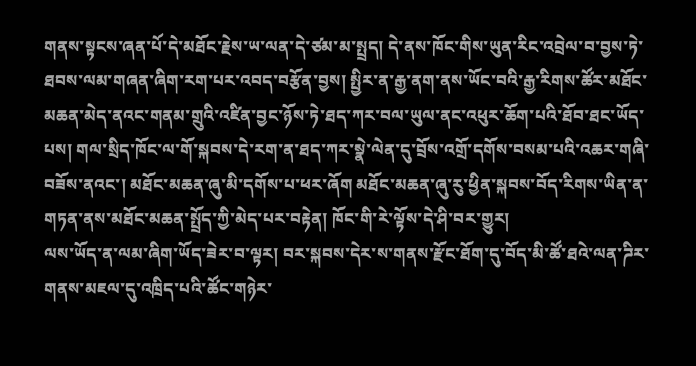གནས་སྟངས་ཞན་པོ་དེ་མཐོང་རྗེས་ཡ་ལན་དེ་ཙམ་མ་སྤྲད། དེ་ནས་ཁོང་གིས་ཡུན་རིང་འབྲེལ་བ་བྱས་ཏེ་ཐབས་ལམ་གཞན་ཞིག་རག་པར་འབད་བརྩོན་བྱས། སྤྱིར་ན་རྒྱ་ནག་ནས་ཡོང་བའི་རྒྱ་རིགས་ཚོར་མཐོང་མཆན་མེད་ནའང་གནམ་གྲུའི་འཛིན་བྱང་ཉོས་ཏེ་ཐད་ཀར་བལ་ཡུལ་ནང་འཕུར་ཆོག་པའི་ཐོབ་ཐང་ཡོད་པས། གལ་སྲིད་ཁོང་ལ་གོ་སྐབས་དེ་རག་ན་ཐད་ཀར་སྣེ་ལེན་དུ་བྲོས་འགྲོ་དགོས་བསམ་པའི་འཆར་གཞི་བཟོས་ནའང་། མཐོང་མཆན་ཞུ་མི་དགོས་པ་ཕར་ཞོག མཐོང་མཆན་ཞུ་རུ་ཕྱིན་སྐབས་བོད་རིགས་ཡིན་ན་གཏན་ནས་མཐོང་མཆན་སྤྲོད་ཀྱི་མེད་པར་བརྟེན། ཁོང་གི་རེ་ལྟོས་དེ་ཤི་བར་གྱུར།
ལས་ཡོད་ན་ལམ་ཞིག་ཡོད་ཟེར་བ་ལྟར། བར་སྐབས་དེར་ས་གནས་རྫོང་ཐོག་དུ་བོད་མི་ཚོ་ཐའེ་ལན་ཌིར་གནས་མཇལ་དུ་འཁྲིད་པའི་ཚོང་གཉེར་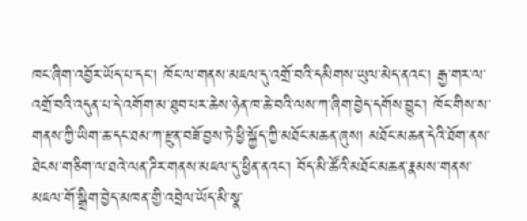ཁང་ཞིག་འབྱོར་ཡོད་པ་དང་། ཁོང་ལ་གནས་མཇལ་དུ་འགྲོ་བའི་དམིགས་ཡུལ་མེད་ནའང་། རྒྱ་གར་ལ་འགྲོ་བའི་འདུན་པ་དེ་འགོག་མ་ཐུབ་པར་ཆེས་ཉེན་ཁ་ཆེ་བའི་ལས་ཀ་ཞིག་བྱེད་དགོས་བྱུང་། ཁོང་གིས་ས་གནས་ཀྱི་ཡིག་ཆ་དང་ཐམ་ཀ་རྫུན་བཟོ་བྱས་ཏེ་ཕྱི་སྐྱོད་ཀྱི་མཐོང་མཆན་ཞུས། མཐོང་མཆན་དེའི་ཐོག་ནས་ཐེངས་གཅིག་ལ་ཐའེ་ལན་ཌིར་གནས་མཇལ་དུ་ཕྱིན་ནའང་། བོད་མི་ཚོའི་མཐོང་མཆན་རྣམས་གནས་མཇལ་གོ་སྒྲིག་བྱེད་མཁན་གྱི་འབྲེལ་ཡོད་མི་སྣ་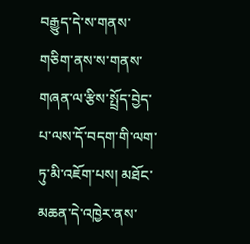བརྒྱུད་དེ་ས་གནས་གཅིག་ནས་ས་གནས་གཞན་ལ་རྩིས་སྤྲོད་བྱེད་པ་ལས་དོ་བདག་གི་ལག་ཏུ་མི་འཇོག་པས། མཐོང་མཆན་དེ་འཁྱེར་ནས་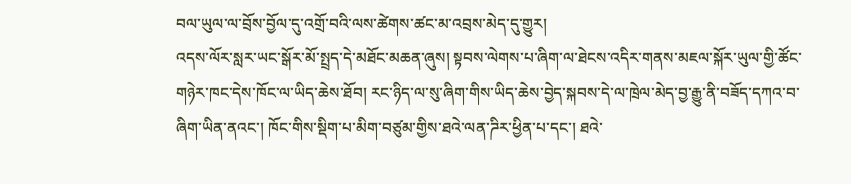བལ་ཡུལ་ལ་བྲོས་བྱོལ་དུ་འགྲོ་བའི་ལས་ཚེགས་ཚང་མ་འབྲས་མེད་དུ་གྱུར།
འདས་ལོར་སླར་ཡང་སྒོར་མོ་སྤྲད་དེ་མཐོང་མཆན་ཞུས། སྟབས་ལེགས་པ་ཞིག་ལ་ཐེངས་འདིར་གནས་མཇལ་སྐོར་ཡུལ་གྱི་ཚོང་གཉེར་ཁང་དེས་ཁོང་ལ་ཡིད་ཆེས་ཐོབ། རང་ཉིད་ལ་སུ་ཞིག་གིས་ཡིད་ཆེས་བྱེད་སྐབས་དེ་ལ་ཁྲེལ་མེད་བྱ་རྒྱུ་ནི་བཟོད་དཀའ་བ་ཞིག་ཡིན་ནའང་། ཁོང་གིས་སྡིག་པ་མིག་བཙུམ་གྱིས་ཐའེ་ལན་ཌིར་ཕྱིན་པ་དང་། ཐའེ་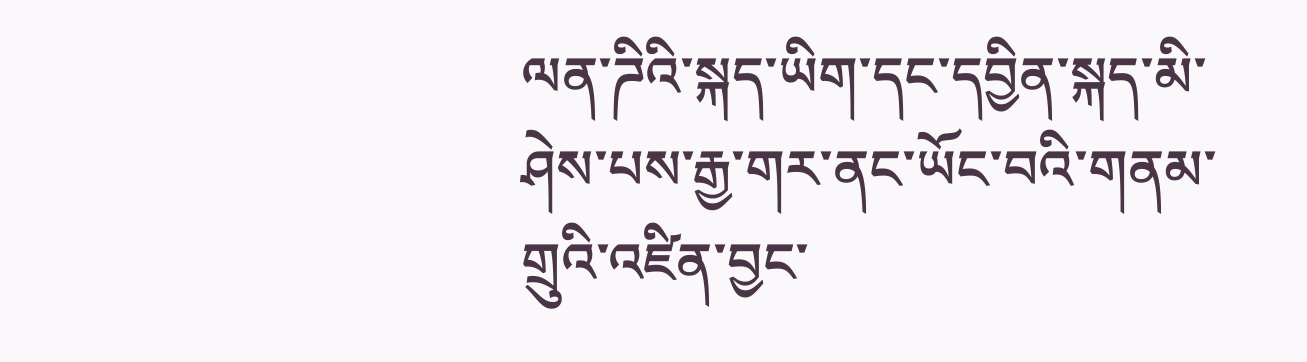ལན་ཌིའི་སྐད་ཡིག་དང་དབྱིན་སྐད་མི་ཤེས་པས་རྒྱ་གར་ནང་ཡོང་བའི་གནམ་གྲུའི་འཛིན་བྱང་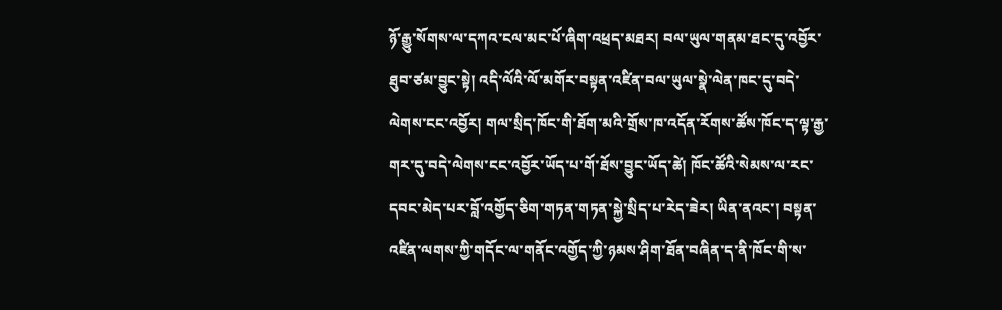ཉོ་རྒྱུ་སོགས་ལ་དཀའ་ངལ་མང་པོ་ཞིག་འཕྲད་མཐར། བལ་ཡུལ་གནམ་ཐང་དུ་འབྱོར་ཐུབ་ཙམ་བྱུང་སྟེ། འདི་ལོའི་ལོ་མགོར་བསྟན་འཛིན་བལ་ཡུལ་སྣེ་ལེན་ཁང་དུ་བདེ་ལེགས་ངང་འབྱོར། གལ་སྲིད་ཁོང་གི་ཐོག་མའི་གྲོས་ཁ་འདོན་རོགས་ཚོས་ཁོང་ད་ལྟ་རྒྱ་གར་དུ་བདེ་ལེགས་ངང་འབྱོར་ཡོད་པ་གོ་ཐོས་བྱུང་ཡོད་ཚེ། ཁོང་ཚོའི་སེམས་ལ་རང་དབང་མེད་པར་བློ་འགྱོད་ཅིག་གཏན་གཏན་སྐྱེ་སྲིད་པ་རེད་ཟེར། ཡིན་ནའང་། བསྟན་འཛིན་ལགས་ཀྱི་གདོང་ལ་གནོང་འགྱོད་ཀྱི་ཉམས་ཤིག་ཐོན་བཞིན་ད་ནི་ཁོང་གི་ས་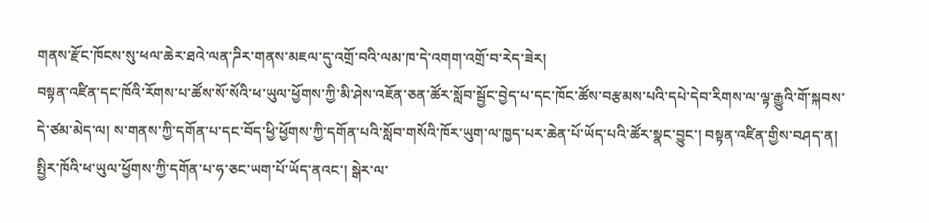གནས་རྫོང་ཁོངས་སུ་ཕལ་ཆེར་ཐའེ་ལན་ཌིར་གནས་མཇལ་དུ་འགྲོ་བའི་ལམ་ཁ་དེ་འགག་འགྲོ་བ་རེད་ཟེར།
བསྟན་འཛིན་དང་ཁོའི་རོགས་པ་ཚོས་སོ་སོའི་ཕ་ཡུལ་ཕྱོགས་ཀྱི་མི་ཤེས་འཇོན་ཅན་ཚོར་སློབ་སྦྱོང་བྱེད་པ་དང་ཁོང་ཚོས་བརྩམས་པའི་དཔེ་དེབ་རིགས་ལ་ལྟ་རྒྱུའི་གོ་སྐབས་དེ་ཙམ་མེད་ལ། ས་གནས་ཀྱི་དགོན་པ་དང་བོད་ཕྱི་ཕྱོགས་ཀྱི་དགོན་པའི་སློབ་གསོའི་ཁོར་ཡུག་ལ་ཁྱད་པར་ཆེན་པོ་ཡོད་པའི་ཚོར་སྣང་བྱུང་། བསྟན་འཛིན་གྱིས་བཤད་ན། སྤྱིར་ཁོའི་ཕ་ཡུལ་ཕྱོགས་ཀྱི་དགོན་པ་ཧ་ཅང་ཡག་པོ་ཡོད་ནའང་། སྒེར་ལ་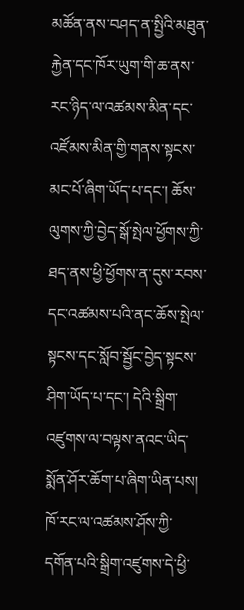མཚོན་ནས་བཤད་ན་སྤྱིའི་མཐུན་རྐྱེན་དང་ཁོར་ཡུག་གི་ཆ་ནས་རང་ཉིད་ལ་འཚམས་མིན་དང་འཛོམས་མིན་གྱི་གནས་སྟངས་མང་པོ་ཞིག་ཡོད་པ་དང་། ཆོས་ལུགས་ཀྱི་བྱེད་སྒོ་སྤེལ་ཕྱོགས་ཀྱི་ཐད་ནས་ཕྱི་ཕྱོགས་ན་དུས་རབས་དང་འཚམས་པའི་ནང་ཆོས་སྤེལ་སྟངས་དང་སློབ་སྦྱོང་བྱེད་སྟངས་ཤིག་ཡོད་པ་དང་། དེའི་སྒྲིག་འཛུགས་ལ་བལྟས་ནའང་ཡིད་སྨོན་ཤོར་ཆོག་པ་ཞིག་ཡིན་པས། ཁོ་རང་ལ་འཚམས་ཤོས་ཀྱི་དགོན་པའི་སྒྲིག་འཛུགས་དེ་ཕྱི་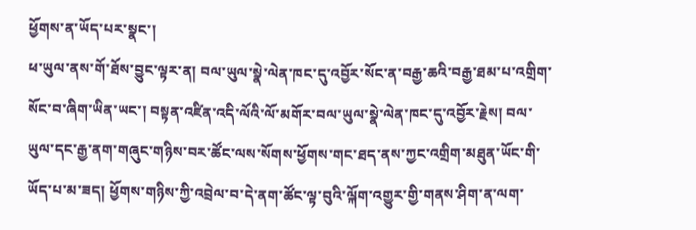ཕྱོགས་ན་ཡོད་པར་སྣང་།
ཕ་ཡུལ་ནས་གོ་ཐོས་བྱུང་ལྟར་ན། བལ་ཡུལ་སྣེ་ལེན་ཁང་དུ་འབྱོར་སོང་ན་བརྒྱ་ཆའི་བརྒྱ་ཐམ་པ་འགྲིག་སོང་བ་ཞིག་ཡིན་ཡང་། བསྟན་འཛིན་འདི་ལོའི་ལོ་མགོར་བལ་ཡུལ་སྣེ་ལེན་ཁང་དུ་འབྱོར་རྗེས། བལ་ཡུལ་དང་རྒྱ་ནག་གཞུང་གཉིས་བར་ཚོང་ལས་སོགས་ཕྱོགས་གང་ཐད་ནས་ཀྱང་འགྲིག་མཐུན་ཡོང་གི་ཡོད་པ་མ་ཟད། ཕྱོགས་གཉིས་ཀྱི་འབྲེལ་བ་དེ་ནག་ཚོང་ལྟ་བུའི་ལྐོག་འགྱུར་གྱི་གནས་ཤིག་ན་ལག་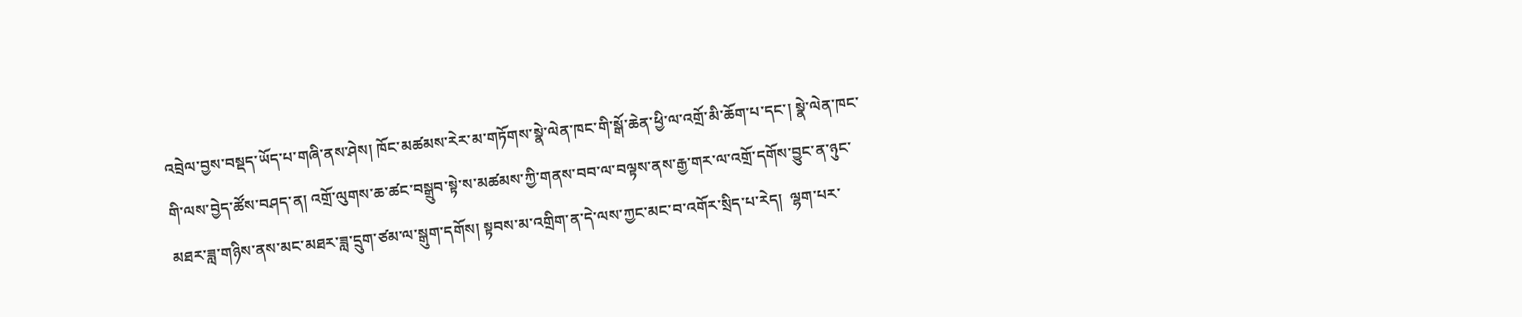འབྲེལ་བྱས་བསྡད་ཡོད་པ་གཞི་ནས་ཤེས། ཁོང་མཚམས་རེར་མ་གཏོགས་སྣེ་ལེན་ཁང་གི་སྒོ་ཆེན་ཕྱི་ལ་འགྲོ་མི་ཆོག་པ་དང་། སྣེ་ལེན་ཁང་གི་ལས་བྱེད་ཚོས་བཤད་ན། འགྲོ་ལུགས་ཆ་ཚང་བསྒྲུབ་སྟེ་ས་མཚམས་ཀྱི་གནས་བབ་ལ་བལྟས་ནས་རྒྱ་གར་ལ་འགྲོ་དགོས་བྱུང་ན་ཉུང་མཐར་ཟླ་གཉིས་ནས་མང་མཐར་ཟླ་དྲུག་ཙམ་ལ་སྒུག་དགོས། སྟབས་མ་འགྲིག་ན་དེ་ལས་ཀྱང་མང་བ་འགོར་སྲིད་པ་རེད།  ལྷག་པར་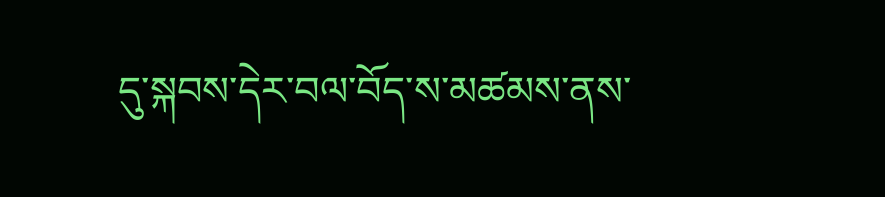དུ་སྐབས་དེར་བལ་བོད་ས་མཚམས་ནས་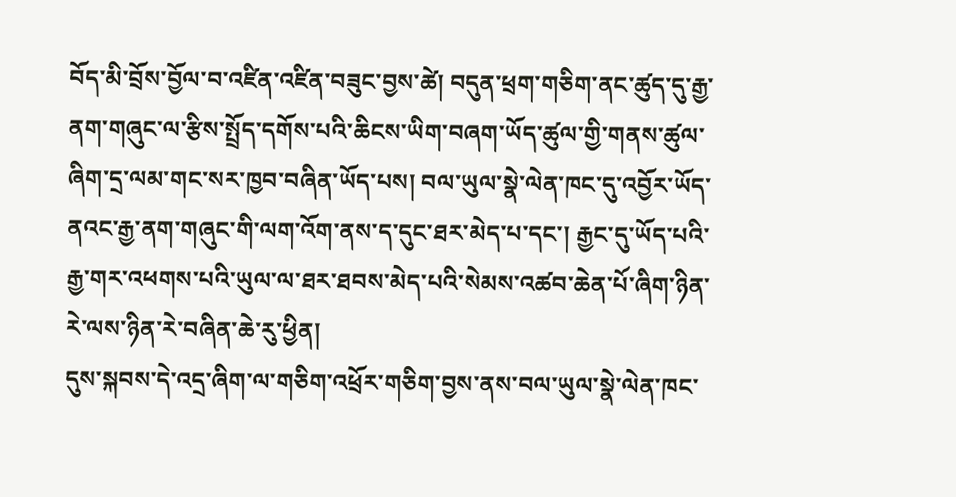བོད་མི་བྲོས་བྱོལ་བ་འཛིན་འཛིན་བཟུང་བྱས་ཚེ། བདུན་ཕྲག་གཅིག་ནང་ཚུད་དུ་རྒྱ་ནག་གཞུང་ལ་རྩིས་སྤྲོད་དགོས་པའི་ཆིངས་ཡིག་བཞག་ཡོད་ཚུལ་གྱི་གནས་ཚུལ་ཞིག་དྲ་ལམ་གང་སར་ཁྱབ་བཞིན་ཡོད་པས། བལ་ཡུལ་སྣེ་ལེན་ཁང་དུ་འབྱོར་ཡོད་ནའང་རྒྱ་ནག་གཞུང་གི་ལག་འོག་ནས་ད་དུང་ཐར་མེད་པ་དང་། རྒྱང་དུ་ཡོད་པའི་རྒྱ་གར་འཕགས་པའི་ཡུལ་ལ་ཐར་ཐབས་མེད་པའི་སེམས་འཚབ་ཆེན་པོ་ཞིག་ཉིན་རེ་ལས་ཉིན་རེ་བཞིན་ཆེ་རུ་ཕྱིན།
དུས་སྐབས་དེ་འདྲ་ཞིག་ལ་གཅིག་འཕྲོར་གཅིག་བྱས་ནས་བལ་ཡུལ་སྣེ་ལེན་ཁང་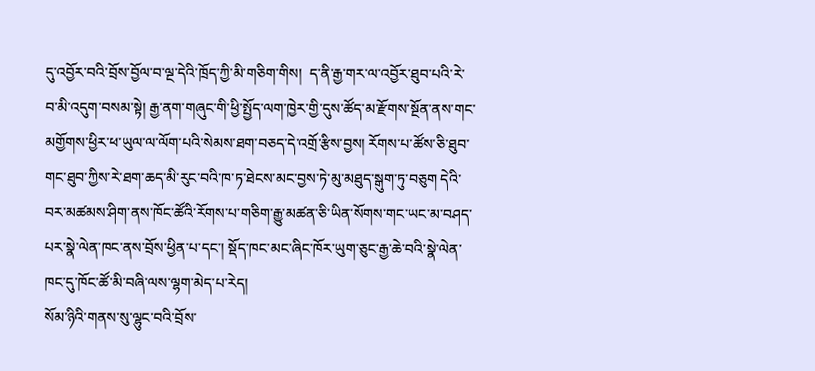དུ་འབྱོར་བའི་བྲོས་བྱོལ་བ་ལྔ་དེའི་ཁྲོད་ཀྱི་མི་གཅིག་གིས།  ད་ནི་རྒྱ་གར་ལ་འབྱོར་ཐུབ་པའི་རེ་བ་མི་འདུག་བསམ་སྟེ། རྒྱ་ནག་གཞུང་གི་ཕྱི་སྤྱོད་ལག་ཁྱེར་གྱི་དུས་ཚོད་མ་རྫོགས་སྔོན་ནས་གང་མགྱོགས་ཕྱིར་ཕ་ཡུལ་ལ་ལོག་པའི་སེམས་ཐག་བཅད་དེ་འགྲོ་རྩིས་བྱས། རོགས་པ་ཚོས་ཅི་ཐུབ་གང་ཐུབ་ཀྱིས་རེ་ཐག་ཆད་མི་རུང་བའི་ཁ་ཏ་ཐེངས་མང་བྱས་ཏེ་མུ་མཐུད་སྒུག་ཏུ་བཅུག དེའི་བར་མཚམས་ཤིག་ནས་ཁོང་ཚོའི་རོགས་པ་གཅིག་རྒྱུ་མཚན་ཅི་ཡིན་སོགས་གང་ཡང་མ་བཤད་པར་སྣེ་ལེན་ཁང་ནས་བྲོས་ཕྱིན་པ་དང་། སྡོད་ཁང་མང་ཞིང་ཁོར་ཡུག་ཅུང་རྒྱ་ཆེ་བའི་སྣེ་ལེན་ཁང་དུ་ཁོང་ཚོ་མི་བཞི་ལས་ལྷག་མེད་པ་རེད།
སོམ་ཉིའི་གནས་སུ་ལྷུང་བའི་བྲོས་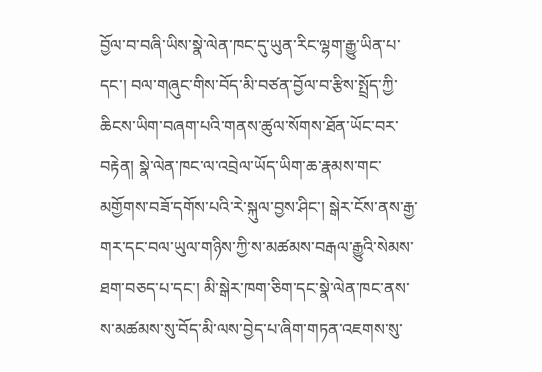བྱོལ་བ་བཞི་ཡིས་སྣེ་ལེན་ཁང་དུ་ཡུན་རིང་ལྷག་རྒྱུ་ཡིན་པ་དང་། བལ་གཞུང་གིས་བོད་མི་བཙན་བྱོལ་བ་རྩིས་སྤྲོད་ཀྱི་ཆིངས་ཡིག་བཞག་པའི་གནས་ཚུལ་སོགས་ཐོན་ཡོང་བར་བརྟེན། སྣེ་ལེན་ཁང་ལ་འབྲེལ་ཡོད་ཡིག་ཆ་རྣམས་གང་མགྱོགས་བཟོ་དགོས་པའི་རེ་སྐུལ་བྱས་ཤིང་། སྒེར་ངོས་ནས་རྒྱ་གར་དང་བལ་ཡུལ་གཉིས་ཀྱི་ས་མཚམས་བརྒལ་རྒྱུའི་སེམས་ཐག་བཅད་པ་དང་། མི་སྒེར་ཁག་ཅིག་དང་སྣེ་ལེན་ཁང་ནས་ས་མཚམས་སུ་བོད་མི་ལས་བྱེད་པ་ཞིག་གཏན་འཇགས་སུ་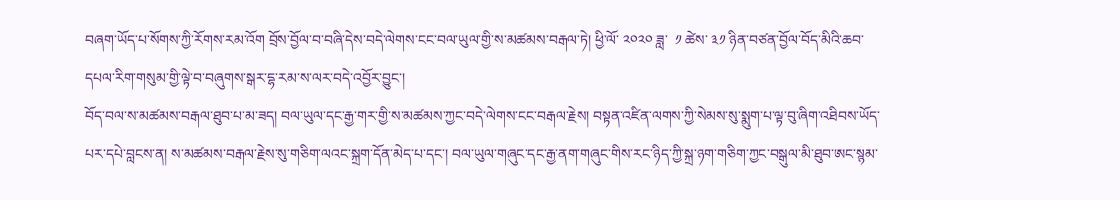བཞག་ཡོད་པ་སོགས་ཀྱི་རོགས་རམ་འོག བྲོས་བྱོལ་བ་བཞི་དེས་བདེ་ལེགས་ངང་བལ་ཡུལ་གྱི་ས་མཚམས་བརྒལ་ཏེ། ཕྱི་ལོ་ ༢༠༢༠ ཟླ་  ༡ ཚེས་ ༣༡ ཉིན་བཙན་བྱོལ་བོད་མིའི་ཆབ་དཔལ་རིག་གསུམ་གྱི་ལྟེ་བ་བཞུགས་སྒར་དྷ་རམ་ས་ལར་བདེ་འབྱོར་བྱུང་།
བོད་བལ་ས་མཚམས་བརྒལ་ཐུབ་པ་མ་ཟད། བལ་ཡུལ་དང་རྒྱ་གར་གྱི་ས་མཚམས་ཀྱང་བདེ་ལེགས་ངང་བརྒལ་རྗེས། བསྟན་འཛིན་ལགས་ཀྱི་སེམས་སུ་སྨུག་པ་ལྟ་བུ་ཞིག་འཐིབས་ཡོད་པར་དཔེ་བླངས་ན། ས་མཚམས་བརྒལ་རྗེས་སུ་གཅིག་ལའང་སྐྲག་དོན་མེད་པ་དང་། བལ་ཡུལ་གཞུང་དང་རྒྱ་ནག་གཞུང་གིས་རང་ཉིད་ཀྱི་སྐྲ་ཉག་གཅིག་ཀྱང་བསྒུལ་མི་ཐུབ་ཨང་སྙམ་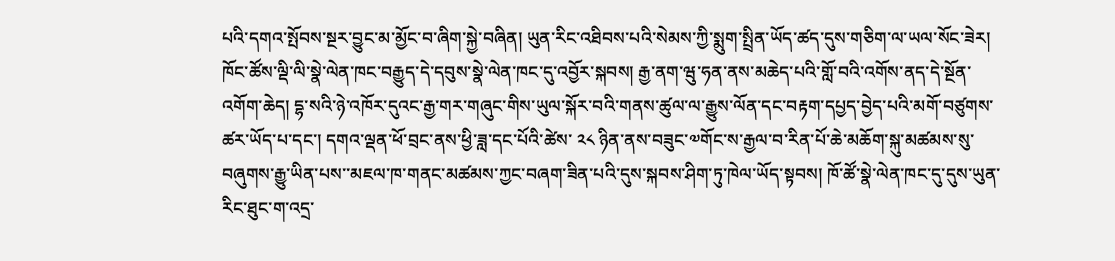པའི་དགའ་སྤོབས་སྔར་བྱུང་མ་མྱོང་བ་ཞིག་སྐྱེ་བཞིན། ཡུན་རིང་འཐིབས་པའི་སེམས་ཀྱི་སྨུག་སྤྲིན་ཡོད་ཚད་དུས་གཅིག་ལ་ཡལ་སོང་ཟེར།
ཁོང་ཚོས་ལྡི་ལི་སྣེ་ལེན་ཁང་བརྒྱུད་དེ་དབུས་སྣེ་ལེན་ཁང་དུ་འབྱོར་སྐབས། རྒྱ་ནག་ཝུ་ཧན་ནས་མཆེད་པའི་གློ་བའི་འགོས་ནད་དེ་སྔོན་འགོག་ཆེད། དྷ་སའི་ཉེ་འཁོར་དུའང་རྒྱ་གར་གཞུང་གིས་ཡུལ་སྐོར་བའི་གནས་ཚུལ་ལ་རྒྱུས་ལོན་དང་བརྟག་དཔྱད་བྱེད་པའི་མགོ་བཙུགས་ཚར་ཡོད་པ་དང་། དགའ་ལྡན་ཕོ་བྲང་ནས་ཕྱི་ཟླ་དང་པོའི་ཚེས་ ༢༨ ཉིན་ནས་བཟུང་༧གོང་ས་རྒྱལ་བ་རིན་པོ་ཆེ་མཆོག་སྐུ་མཚམས་སུ་བཞུགས་རྒྱུ་ཡིན་པས་་མཇལ་ཁ་གནང་མཚམས་ཀྱང་བཞག་ཟིན་པའི་དུས་སྐབས་ཤིག་ཏུ་ཁེལ་ཡོད་སྟབས། ཁོ་ཚོ་སྣེ་ལེན་ཁང་དུ་དུས་ཡུན་རིང་ཐུང་ག་འདྲ་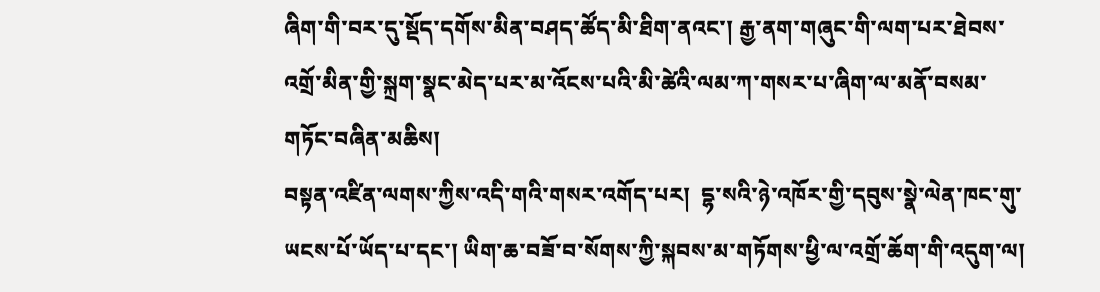ཞིག་གི་བར་དུ་སྡོད་དགོས་མིན་བཤད་ཚོད་མི་ཐིག་ནའང་། རྒྱ་ནག་གཞུང་གི་ལག་པར་ཐེབས་འགྲོ་མིན་གྱི་སྐྲག་སྣང་མེད་པར་མ་འོངས་པའི་མི་ཚེའི་ལམ་ཀ་གསར་པ་ཞིག་ལ་མནོ་བསམ་གཏོང་བཞིན་མཆིས།
བསྟན་འཛིན་ལགས་ཀྱིས་འདི་གའི་གསར་འགོད་པར།  དྷ་སའི་ཉེ་འཁོར་གྱི་དབུས་སྣེ་ལེན་ཁང་གུ་ཡངས་པོ་ཡོད་པ་དང་། ཡིག་ཆ་བཟོ་བ་སོགས་ཀྱི་སྐབས་མ་གཏོགས་ཕྱི་ལ་འགྲོ་ཆོག་གི་འདུག་ལ།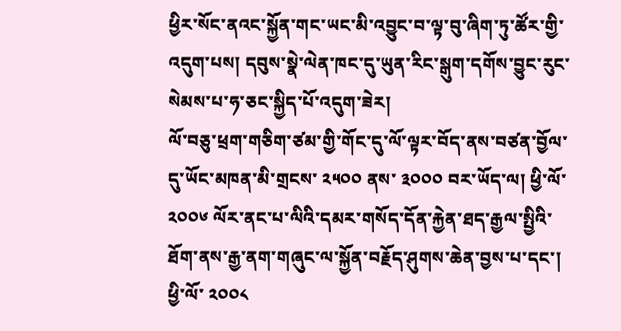ཕྱིར་སོང་ནའང་སྐྱོན་གང་ཡང་མི་འབྱུང་བ་ལྟ་བུ་ཞིག་ཏུ་ཚོར་གྱི་འདུག་པས། དབུས་སྣེ་ལེན་ཁང་དུ་ཡུན་རིང་སྒུག་དགོས་བྱུང་རུང་སེམས་པ་ཧ་ཅང་སྐྱིད་པོ་འདུག་ཟེར།
ལོ་བཅུ་ཕྲག་གཅིག་ཙམ་གྱི་གོང་དུ་ལོ་ལྟར་བོད་ནས་བཙན་བྱོལ་དུ་ཡོང་མཁན་མི་གྲངས་ ༢༥༠༠ ནས་ ༣༠༠༠ བར་ཡོད་ལ། ཕྱི་ལོ་ ༢༠༠༦ ལོར་ནང་པ་ལིའི་དམར་གསོད་དོན་རྐྱེན་ཐད་རྒྱལ་སྤྱིའི་ཐོག་ནས་རྒྱ་ནག་གཞུང་ལ་སྐྱོན་བརྗོད་ཤུགས་ཆེན་བྱས་པ་དང་། ཕྱི་ལོ་ ༢༠༠༨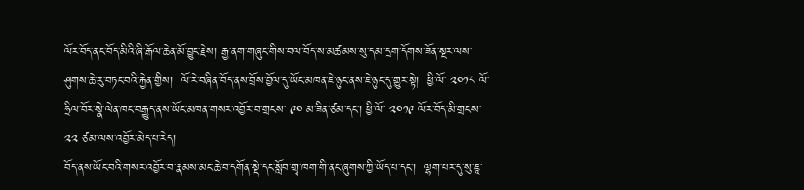ལོར་བོད་ནང་བོད་མིའི་ཞི་རྒོལ་ཆེན་མོ་བྱུང་རྗེས། རྒྱ་ནག་གཞུང་གིས་བལ་བོད་ས་མཚམས་སུ་དམ་དྲག་དོགས་ཟོན་སྔར་ལས་ཤུགས་ཆེ་རུ་བཏང་བའི་རྐྱེན་གྱིས།  ལོ་རེ་བཞིན་བོད་ནས་བྲོས་བྱོལ་དུ་ཡོང་མཁན་ཇེ་ཉུང་ནས་ཇེ་ཉུང་དུ་གྱུར་སྟེ།  ཕྱི་ལོ་ ༢༠༡༨ ལོ་ཧྲིལ་བོར་སྣེ་ལེན་ཁང་བརྒྱུད་ནས་ཡོང་མཁན་གསར་འབྱོར་བ་གྲངས་ ༩༠ མ་ཟིན་ཙམ་དང་། ཕྱི་ལོ་ ༢༠༡༩ ལོར་བོད་མི་གྲངས་ ༢༢ ཙམ་ལས་འབྱོར་མེད་པ་རེད།
བོད་ནས་ཡོང་བའི་གསར་འབྱོར་བ་རྣམས་མང་ཆེ་བ་དགོན་སྡེ་དང་སློབ་གྲྭ་ཁག་གི་ནང་ཞུགས་ཀྱི་ཡོད་པ་དང་།  ལྷག་པར་དུ་སུ་ཇཱ་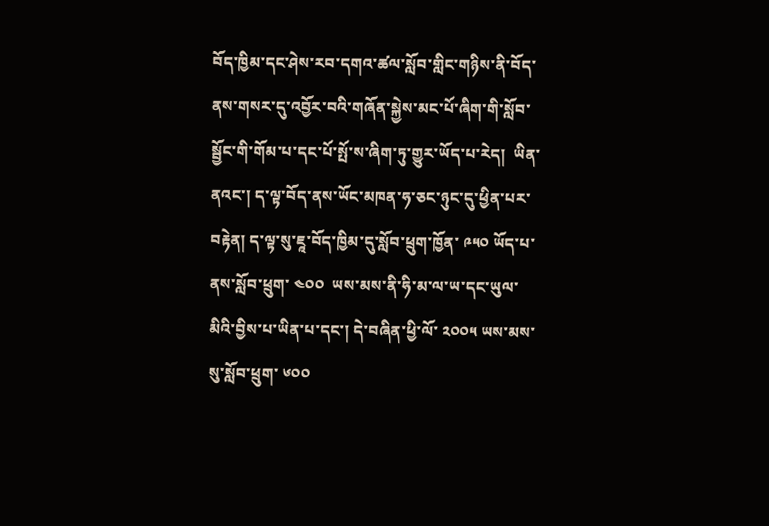བོད་ཁྱིམ་དང་ཤེས་རབ་དགའ་ཚལ་སློབ་གླིང་གཉིས་ནི་བོད་ནས་གསར་དུ་འབྱོར་བའི་གཞོན་སྐྱེས་མང་པོ་ཞིག་གི་སློབ་སྦྱོང་གི་གོམ་པ་དང་པོ་སྤོ་ས་ཞིག་ཏུ་གྱུར་ཡོད་པ་རེད།  ཡིན་ནའང་། ད་ལྟ་བོད་ནས་ཡོང་མཁན་ཧ་ཅང་ཉུང་དུ་ཕྱིན་པར་བརྟེན། ད་ལྟ་སུ་ཇཱ་བོད་ཁྱིམ་དུ་སློབ་ཕྲུག་ཁྱོན་ ༩༥༠ ཡོད་པ་ནས་སློབ་ཕྲུག་ ༤༠༠  ཡས་མས་ནི་ཧི་མ་ལ་ཡ་དང་ཡུལ་མིའི་བྱིས་པ་ཡིན་པ་དང་། དེ་བཞིན་ཕྱི་ལོ་ ༢༠༠༥ ཡས་མས་སུ་སློབ་ཕྲུག་ ༦༠༠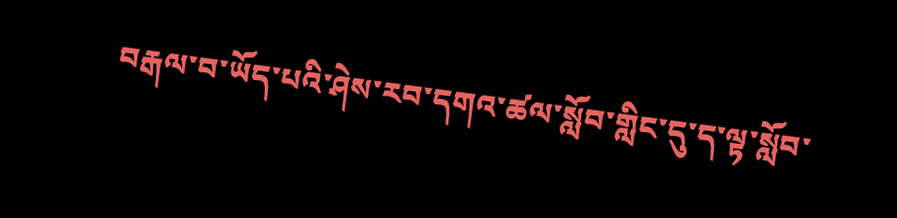བརྒལ་བ་ཡོད་པའི་ཤེས་རབ་དགའ་ཚལ་སློབ་གླིང་དུ་ད་ལྟ་སློབ་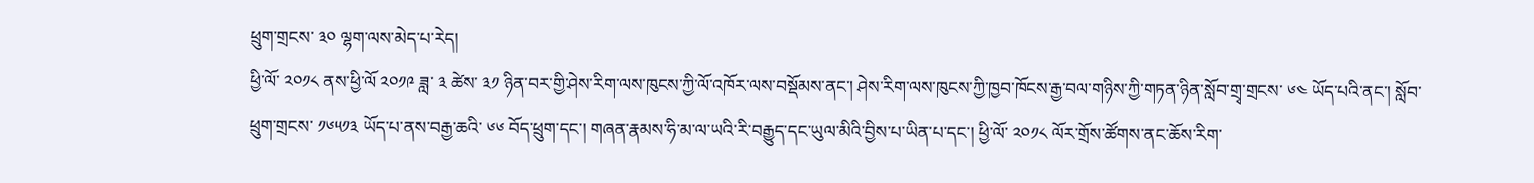ཕྲུག་གྲངས་ ༣༠ ལྷག་ལས་མེད་པ་རེད།
ཕྱི་ལོ་ ༢༠༡༨ ནས་ཕྱི་ལོ ༢༠༡༩ ཟླ་ ༣ ཚེས་ ༣༡ ཉིན་བར་གྱི་ཤེས་རིག་ལས་ཁུངས་ཀྱི་ལོ་འཁོར་ལས་བསྡོམས་ནང་། ཤེས་རིག་ལས་ཁུངས་ཀྱི་ཁྱབ་ཁོངས་རྒྱ་བལ་གཉིས་ཀྱི་གཏན་ཉིན་སློབ་གྲྭ་གྲངས་ ༦༤ ཡོད་པའི་ནང་། སློབ་ཕྲུག་གྲངས་ ༡༦༥༡༣ ཡོད་པ་ནས་བརྒྱ་ཆའི་ ༦༦ བོད་ཕྲུག་དང་། གཞན་རྣམས་ཧི་མ་ལ་ཡའི་རི་བརྒྱུད་དང་ཡུལ་མིའི་བྱིས་པ་ཡིན་པ་དང་། ཕྱི་ལོ་ ༢༠༡༨ ལོར་གྲོས་ཚོགས་ནང་ཆོས་རིག་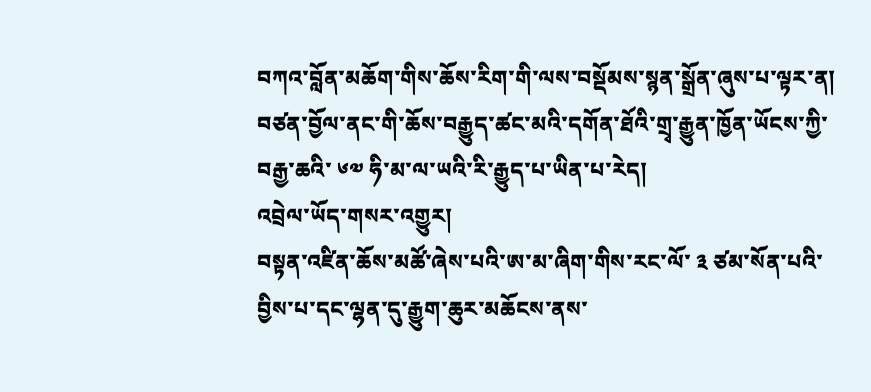བཀའ་བློན་མཆོག་གིས་ཆོས་རིག་གི་ལས་བསྡོམས་སྙན་སྒྲོན་ཞུས་པ་ལྟར་ན། བཙན་བྱོལ་ནང་གི་ཆོས་བརྒྱུད་ཚང་མའི་དགོན་ཐོའི་གྲྭ་རྒྱུན་ཁྱོན་ཡོངས་ཀྱི་བརྒྱ་ཆའི་ ༦༧ ཧི་མ་ལ་ཡའི་རི་རྒྱུད་པ་ཡིན་པ་རེད།
འབྲེལ་ཡོད་གསར་འགྱུར།
བསྟན་འཛིན་ཆོས་མཚོ་ཞེས་པའི་ཨ་མ་ཞིག་གིས་རང་ལོ་ ༣ ཙམ་སོན་པའི་བྱིས་པ་དང་ལྷན་དུ་རྒྱུག་ཆུར་མཆོངས་ནས་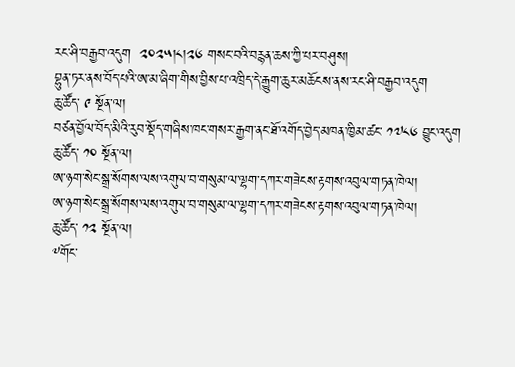རང་ཤི་བརྒྱབ་འདུག  ༢༠༢༥།༨།༢༦ གསང་བའི་བརྙན་ཆས་ཀྱི་པར་བཤུས།
བྷུན་ཏར་ནས་བོད་པའི་ཨ་མ་ཞིག་གིས་བྱིས་པ་འཁྲིད་དེ་རྒྱུག་ཆུར་མཆོངས་ནས་རང་ཤི་བརྒྱབ་འདུག
ཆུ་ཚོད་ ༩ སྔོན་ལ།
བཙན་བྱོལ་བོད་མིའི་རུབ་སྡོད་གཞིས་ཁང་གསར་རྒྱག་ནང་ཐོ་འགོད་བྱེད་མཁན་ཁྱིམ་ཚང་ ༡༧༨༦ བྱུང་འདུག
ཆུ་ཚོད་ ༡༠ སྔོན་ལ།
ཨ་ཉག་སེང་སྒྲ་སོགས་ལས་འགུལ་བ་གསུམ་ལ་ལྷག་དཀར་གཟེངས་རྟགས་འབུལ་གཏན་ཁེལ།
ཨ་ཉག་སེང་སྒྲ་སོགས་ལས་འགུལ་བ་གསུམ་ལ་ལྷག་དཀར་གཟེངས་རྟགས་འབུལ་གཏན་ཁེལ།
ཆུ་ཚོད་ ༡༢ སྔོན་ལ།
༸གོང་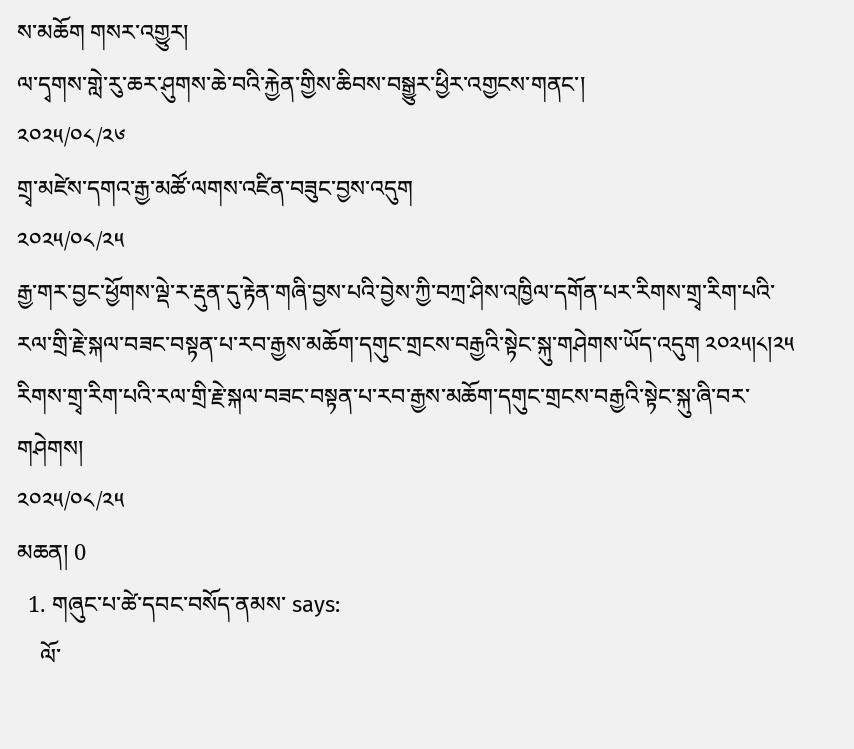ས་མཆོག གསར་འགྱུར།
ལ་དྭགས་གླེ་རུ་ཆར་ཤུགས་ཆེ་བའི་རྐྱེན་གྱིས་ཆིབས་བསྒྱུར་ཕྱིར་འགྱངས་གནང་།
༢༠༢༥/༠༨/༢༦
གྲྭ་མཛེས་དགའ་རྒྱ་མཚོ་ལགས་འཛིན་བཟུང་བྱས་འདུག
༢༠༢༥/༠༨/༢༥
རྒྱ་གར་བྱང་ཕྱོགས་ལྡེ་ར་རྡུན་དུ་རྟེན་གཞི་བྱས་པའི་བྱེས་ཀྱི་བཀྲ་ཤིས་འཁྱིལ་དགོན་པར་རིགས་གྲྭ་རིག་པའི་རལ་གྲི་རྗེ་སྐལ་བཟང་བསྟན་པ་རབ་རྒྱས་མཆོག་དགུང་གྲངས་བརྒྱའི་སྟེང་སྐུ་གཤེགས་ཡོད་འདུག ༢༠༢༥།༨།༢༥
རིགས་གྲྭ་རིག་པའི་རལ་གྲི་རྗེ་སྐལ་བཟང་བསྟན་པ་རབ་རྒྱས་མཆོག་དགུང་གྲངས་བརྒྱའི་སྟེང་སྐུ་ཞི་བར་གཤེགས།
༢༠༢༥/༠༨/༢༥
མཆན། 0
  1. གཞུང་པ་ཚེ་དབང་བསོད་ནམས་ says:
    ལོ་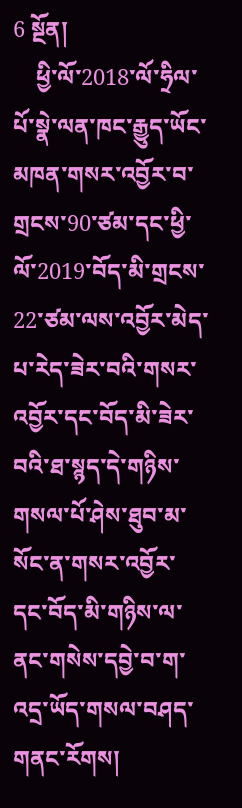6 སྔོན།
    ཕྱི་ལོ་2018་ལོ་ཧྲིལ་པོ་སྣེ་ལན་ཁང་རྒྱུད་ཡོང་མཁན་གསར་འབྱོར་བ་གྲངས་90་ཙམ་དང་ཕྱི་ལོ་2019་བོད་མི་གྲངས་22་ཙམ་ལས་འབྱོར་མེད་པ་རེད་ཟེར་བའི་གསར་འབྱོར་དང་བོད་མི་ཟེར་བའི་ཐ་སྙད་དེ་གཉིས་གསལ་པོ་ཤེས་ཐུབ་མ་སོང་ན་གསར་འབྱོར་དང་བོད་མི་གཉིས་ལ་ནང་གསེས་དབྱེ་བ་ག་འདྲ་ཡོད་གསལ་བཤད་གནང་རོགས།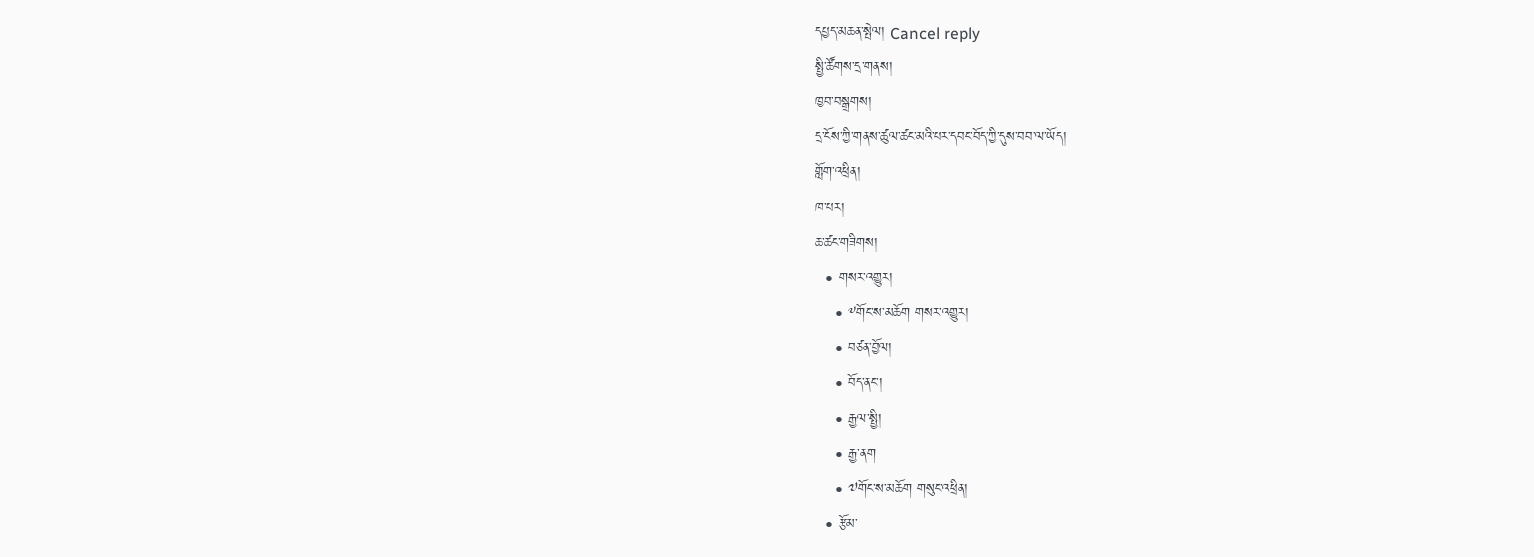དཔྱད་མཆན་སྤེལ། Cancel reply
སྤྱི་ཚོགས་དྲ་གནས།
ཁྱབ་བསྒྲགས།
དྲ་ངོས་ཀྱི་གནས་ཚུལ་ཚང་མའི་པར་དབང་བོད་ཀྱི་དུས་བབ་ལ་ཡོད།
གློག་འཕྲིན།
ཁ་པར།
ཆ་ཚང་གཟིགས།
  • གསར་འགྱུར།
    • ༸གོང་ས་མཆོག གསར་འགྱུར།
    • བཙན་བྱོལ།
    • བོད་ནང་།
    • རྒྱལ་སྤྱི།
    • རྒྱ་ནག
    • ༧གོང་ས་མཆོག གསུང་འཕྲིན།
  • རྩོམ་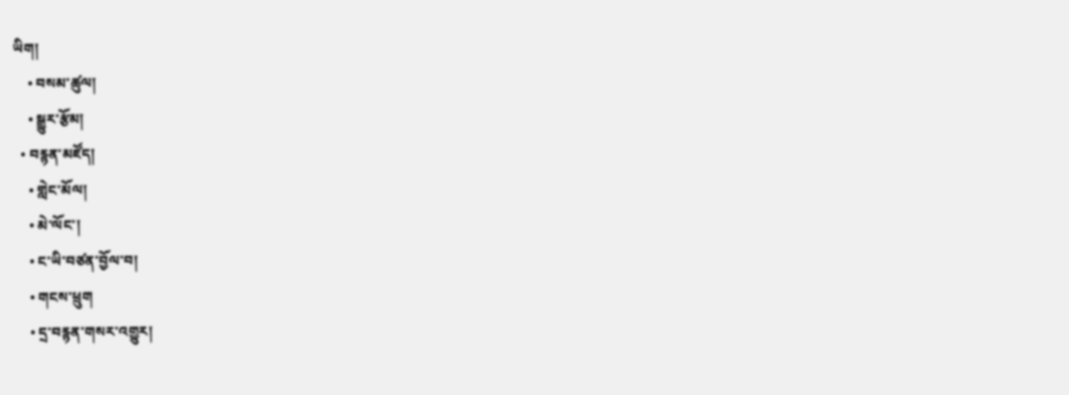ཡིག།
    • བསམ་ཚུལ།
    • སྒྱུར་རྩོམ།
  • བརྙན་མཛོད།
    • གླེང་མོལ།
    • མེ་ལོང་།
    • ང་ཡི་བཙན་བྱོལ་བ།
    • གངས་ཕྲུག
    • དྲ་བརྙན་གསར་འགྱུར།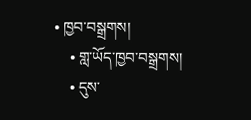• ཁྱབ་བསྒྲགས།
    • གླ་ཡོད་ཁྱབ་བསྒྲགས།
    • དུས་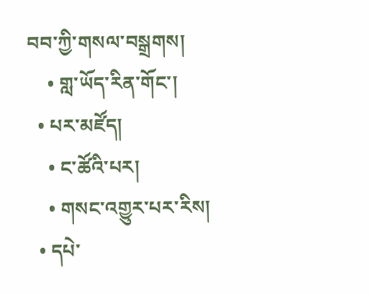བབ་ཀྱི་གསལ་བསྒྲགས།
    • གླ་ཡོད་རིན་གོང་།
  • པར་མཛོད།
    • ང་ཚོའི་པར།
    • གསང་འགྱུར་པར་རིས།
  • དཔེ་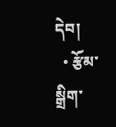དེབ།
  • རྩོམ་སྒྲིག་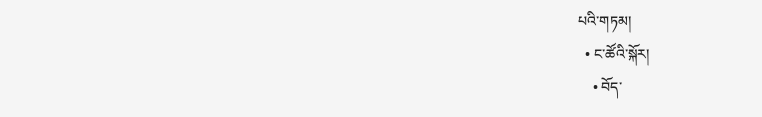པའི་གཏམ།
  • ང་ཚོའི་སྐོར།
    • བོད་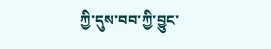ཀྱི་དུས་བབ་ཀྱི་བྱུང་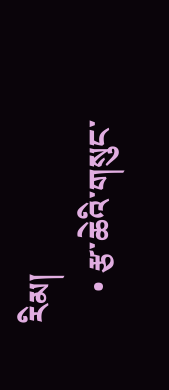རིམ།
    • རྩ་ཆེའི་གསུང་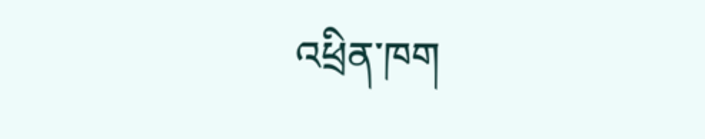འཕྲིན་ཁག